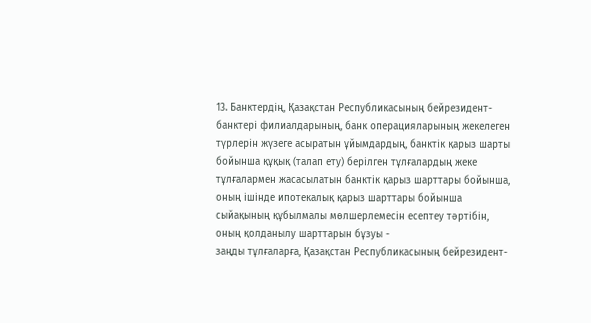13. Банктердiң, Қазақстан Республикасының бейрезидент-банктері филиалдарының, банк операцияларының жекелеген түрлерiн жүзеге асыратын ұйымдардың, банктік қарыз шарты бойынша құқық (талап ету) берілген тұлғалардың жеке тұлғалармен жасасылатын банктік қарыз шарттары бойынша, оның ішінде ипотекалық қарыз шарттары бойынша сыйақының құбылмалы мөлшерлемесін есептеу тәртібін, оның қолданылу шарттарын бұзуы -
заңды тұлғаларға, Қазақстан Республикасының бейрезидент-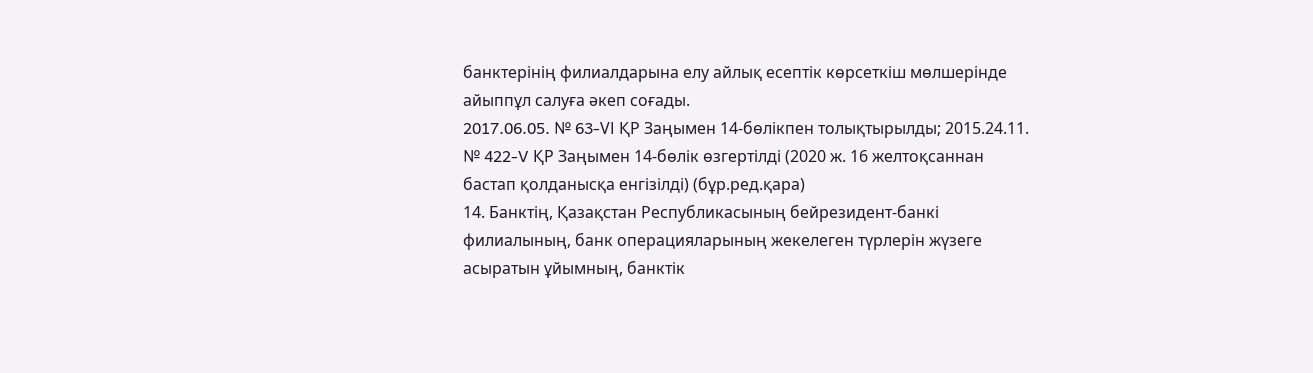банктерінің филиалдарына елу айлық есептiк көрсеткiш мөлшерiнде айыппұл салуға әкеп соғады.
2017.06.05. № 63-VІ ҚР Заңымен 14-бөлікпен толықтырылды; 2015.24.11. № 422-V ҚР Заңымен 14-бөлік өзгертілді (2020 ж. 16 желтоқсаннан бастап қолданысқа енгізілді) (бұр.ред.қара)
14. Банктiң, Қазақстан Республикасының бейрезидент-банкі филиалының, банк операцияларының жекелеген түрлерiн жүзеге асыратын ұйымның, банктік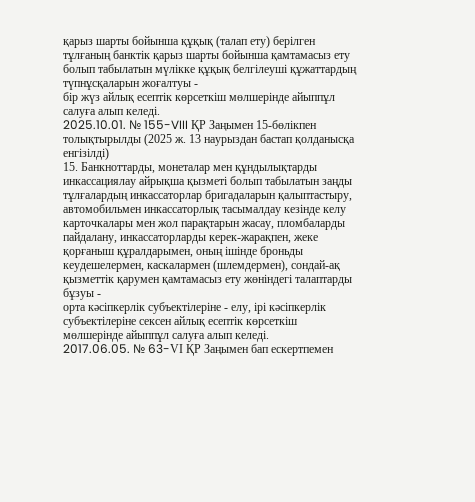қарыз шарты бойынша құқық (талап ету) берілген тұлғаның банктік қарыз шарты бойынша қамтамасыз ету болып табылатын мүлікке құқық белгілеуші құжаттардың түпнұсқаларын жоғалтуы -
бір жүз айлық есептiк көрсеткiш мөлшерiнде айыппұл салуға алып келеді.
2025.10.01. № 155-VIII ҚР Заңымен 15-бөлікпен толықтырылды (2025 ж. 13 наурыздан бастап қолданысқа енгізілді)
15. Банкноттарды, монеталар мен құндылықтарды инкассациялау айрықша қызметі болып табылатын заңды тұлғалардың инкассаторлар бригадаларын қалыптастыру, автомобильмен инкассаторлық тасымалдау кезінде келу карточкалары мен жол парақтарын жасау, пломбаларды пайдалану, инкассаторларды керек-жарақпен, жеке қорғаныш құралдарымен, оның ішінде броньды кеудешелермен, каскалармен (шлемдермен), сондай-ақ қызметтік қарумен қамтамасыз ету жөніндегі талаптарды бұзуы -
орта кәсіпкерлік субъектілеріне - елу, ірі кәсіпкерлік субъектілеріне сексен айлық есептік көрсеткіш мөлшерінде айыппұл салуға алып келеді.
2017.06.05. № 63-VІ ҚР Заңымен бап ескертпемен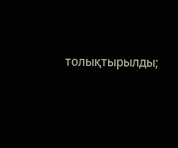толықтырылды;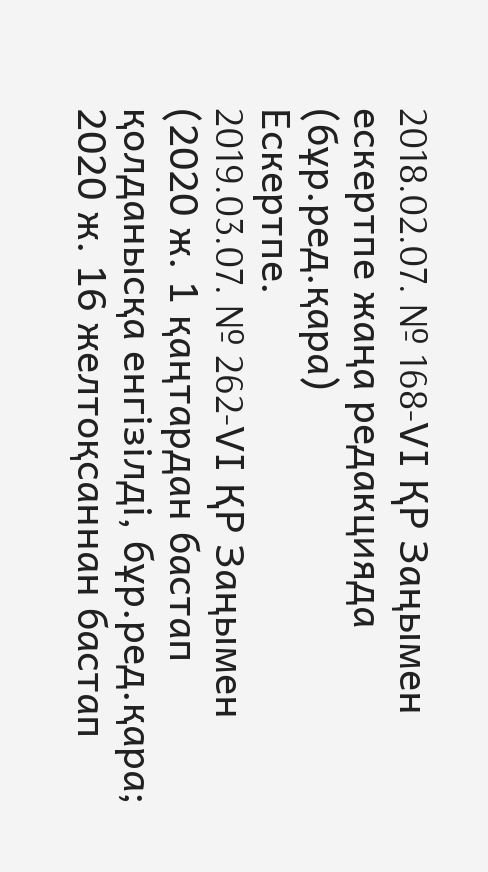2018.02.07. № 168-VІ ҚР Заңымен ескертпе жаңа редакцияда (бұр.ред.қара)
Ескертпе.
2019.03.07. № 262-VІ ҚР Заңымен (2020 ж. 1 қаңтардан бастап қолданысқа енгізілді, бұр.ред.қара; 2020 ж. 16 желтоқсаннан бастап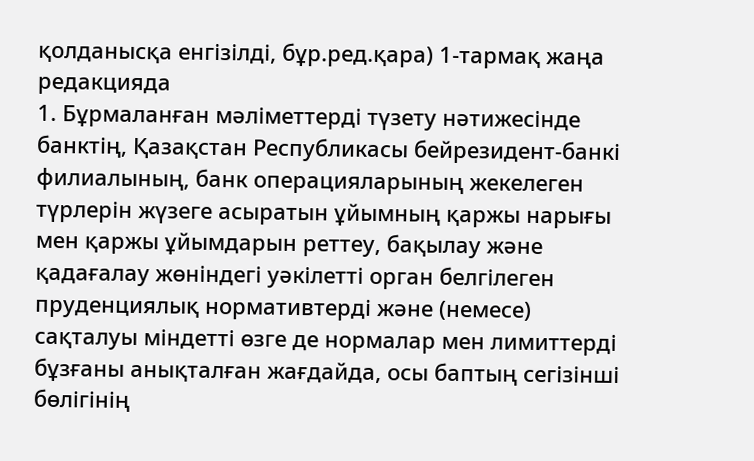қолданысқа енгізілді, бұр.ред.қара) 1-тармақ жаңа редакцияда
1. Бұрмаланған мәліметтерді түзету нәтижесінде банктің, Қазақстан Республикасы бейрезидент-банкі филиалының, банк операцияларының жекелеген түрлерін жүзеге асыратын ұйымның қаржы нарығы мен қаржы ұйымдарын реттеу, бақылау және қадағалау жөніндегі уәкілетті орган белгілеген пруденциялық нормативтерді және (немесе) сақталуы міндетті өзге де нормалар мен лимиттерді бұзғаны анықталған жағдайда, осы баптың сегізінші бөлігінің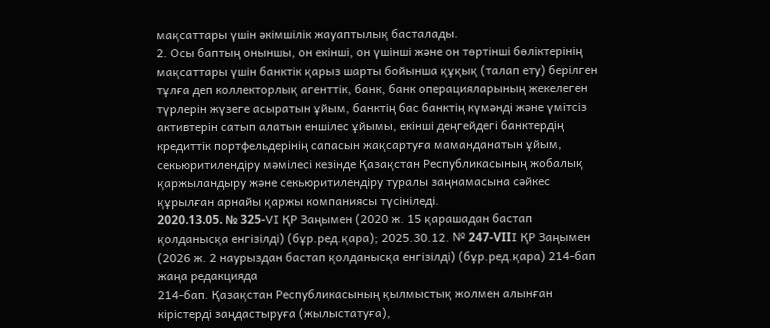мақсаттары үшін әкімшілік жауаптылық басталады.
2. Осы баптың оныншы, он екінші, он үшінші және он төртінші бөліктерінің мақсаттары үшін банктік қарыз шарты бойынша құқық (талап ету) берілген тұлға деп коллекторлық агенттік, банк, банк операцияларының жекелеген түрлерін жүзеге асыратын ұйым, банктің бас банктің күмәнді және үмітсіз активтерін сатып алатын еншілес ұйымы, екінші деңгейдегі банктердің кредиттік портфельдерінің сапасын жақсартуға маманданатын ұйым, секьюритилендіру мәмілесі кезінде Қазақстан Республикасының жобалық қаржыландыру және секьюритилендіру туралы заңнамасына сәйкес құрылған арнайы қаржы компаниясы түсініледі.
2020.13.05. № 325-VІ ҚР Заңымен (2020 ж. 15 қарашадан бастап қолданысқа енгізілді) (бұр.ред.қара); 2025.30.12. № 247-VIIІ ҚР Заңымен (2026 ж. 2 наурыздан бастап қолданысқа енгізілді) (бұр.ред.қара) 214-бап жаңа редакцияда
214-бап. Қазақстан Республикасының қылмыстық жолмен алынған кірістерді заңдастыруға (жылыстатуға),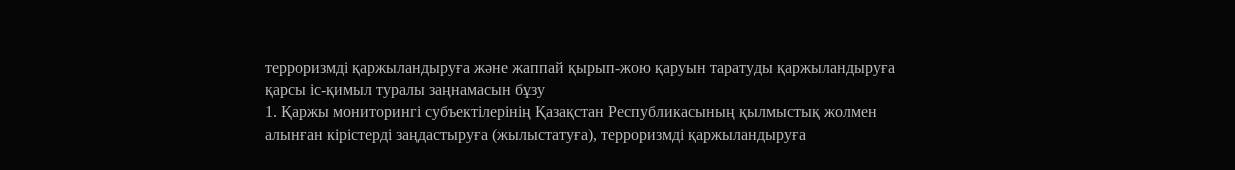терроризмді қаржыландыруға жəне жаппай қырып-жою қаруын таратуды қаржыландыруға қарсы іс-қимыл туралы заңнамасын бұзу
1. Қаржы мониторингі субъектілерінің Қазақстан Республикасының қылмыстық жолмен алынған кірістерді заңдастыруға (жылыстатуға), терроризмді қаржыландыруға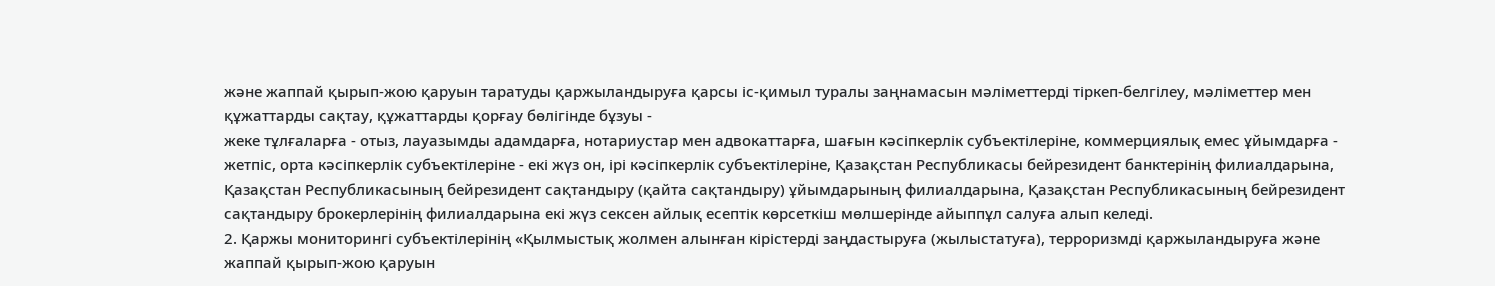жəне жаппай қырып-жою қаруын таратуды қаржыландыруға қарсы іс-қимыл туралы заңнамасын мəліметтерді тіркеп-белгілеу, мəліметтер мен құжаттарды сақтау, құжаттарды қорғау бөлігінде бұзуы -
жеке тұлғаларға - отыз, лауазымды адамдарға, нотариустар мен адвокаттарға, шағын кəсіпкерлік субъектілеріне, коммерциялық емес ұйымдарға - жетпіс, орта кəсіпкерлік субъектілеріне - екі жүз он, ірі кəсіпкерлік субъектілеріне, Қазақстан Республикасы бейрезидент банктерінің филиалдарына, Қазақстан Республикасының бейрезидент сақтандыру (қайта сақтандыру) ұйымдарының филиалдарына, Қазақстан Республикасының бейрезидент сақтандыру брокерлерінің филиалдарына екі жүз сексен айлық есептік көрсеткіш мөлшерінде айыппұл салуға алып келеді.
2. Қаржы мониторингі субъектілерінің «Қылмыстық жолмен алынған кірістерді заңдастыруға (жылыстатуға), терроризмді қаржыландыруға жəне жаппай қырып-жою қаруын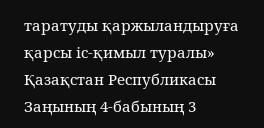таратуды қаржыландыруға қарсы іс-қимыл туралы» Қазақстан Республикасы Заңының 4-бабының 3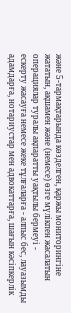жəне 5-тармақтарында көзделген, қаржы мониторингіне жататын, ақшамен жəне (немесе) өзге мүлікпен жасалатын операциялар туралы ақпаратты уақтылы бермеуі -
ескерту жасауға немесе жеке тұлғаларға - алпыс бес, лауазымды адамдарға, нотариустар мен адвокаттарға, шағын кəсіпкерлік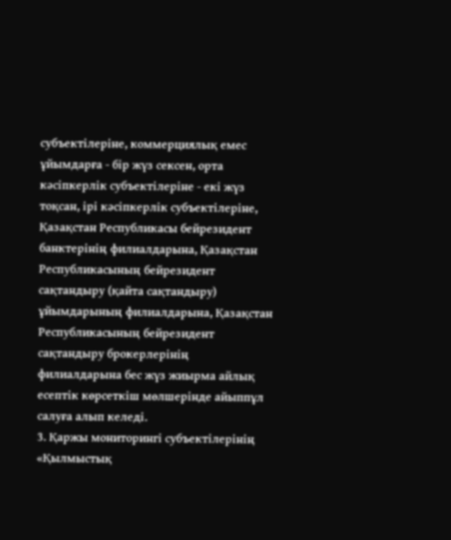субъектілеріне, коммерциялық емес ұйымдарға - бір жүз сексен, орта кəсіпкерлік субъектілеріне - екі жүз тоқсан, ірі кəсіпкерлік субъектілеріне, Қазақстан Республикасы бейрезидент банктерінің филиалдарына, Қазақстан Республикасының бейрезидент сақтандыру (қайта сақтандыру) ұйымдарының филиалдарына, Қазақстан Республикасының бейрезидент сақтандыру брокерлерінің филиалдарына бес жүз жиырма айлық есептік көрсеткіш мөлшерінде айыппұл салуға алып келеді.
3. Қаржы мониторингі субъектілерінің «Қылмыстық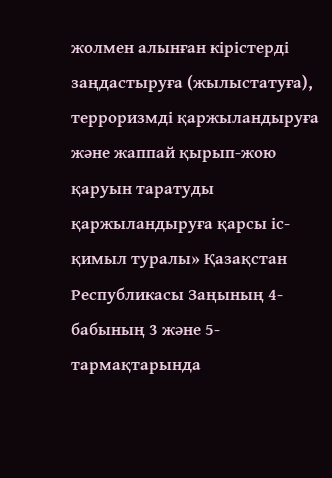жолмен алынған кірістерді заңдастыруға (жылыстатуға), терроризмді қаржыландыруға жəне жаппай қырып-жою қаруын таратуды қаржыландыруға қарсы іс-қимыл туралы» Қазақстан Республикасы Заңының 4-бабының 3 жəне 5-тармақтарында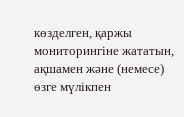көзделген, қаржы мониторингіне жататын, ақшамен жəне (немесе) өзге мүлікпен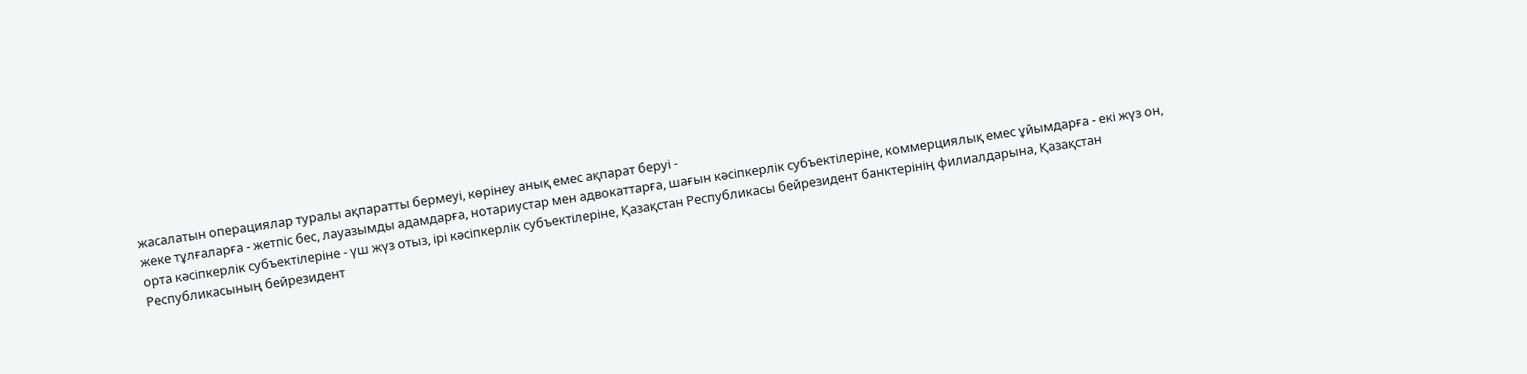жасалатын операциялар туралы ақпаратты бермеуі, көрінеу анық емес ақпарат беруі -
жеке тұлғаларға - жетпіс бес, лауазымды адамдарға, нотариустар мен адвокаттарға, шағын кəсіпкерлік субъектілеріне, коммерциялық емес ұйымдарға - екі жүз он, орта кəсіпкерлік субъектілеріне - үш жүз отыз, ірі кəсіпкерлік субъектілеріне, Қазақстан Республикасы бейрезидент банктерінің филиалдарына, Қазақстан Республикасының бейрезидент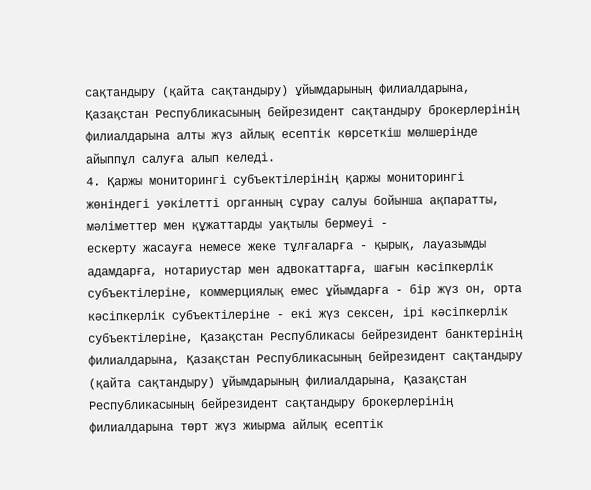сақтандыру (қайта сақтандыру) ұйымдарының филиалдарына, Қазақстан Республикасының бейрезидент сақтандыру брокерлерінің филиалдарына алты жүз айлық есептік көрсеткіш мөлшерінде айыппұл салуға алып келеді.
4. Қаржы мониторингі субъектілерінің қаржы мониторингі жөніндегі уəкілетті органның сұрау салуы бойынша ақпаратты, мəліметтер мен құжаттарды уақтылы бермеуі -
ескерту жасауға немесе жеке тұлғаларға - қырық, лауазымды адамдарға, нотариустар мен адвокаттарға, шағын кəсіпкерлік субъектілеріне, коммерциялық емес ұйымдарға - бір жүз он, орта кəсіпкерлік субъектілеріне - екі жүз сексен, ірі кəсіпкерлік субъектілеріне, Қазақстан Республикасы бейрезидент банктерінің филиалдарына, Қазақстан Республикасының бейрезидент сақтандыру (қайта сақтандыру) ұйымдарының филиалдарына, Қазақстан Республикасының бейрезидент сақтандыру брокерлерінің филиалдарына төрт жүз жиырма айлық есептік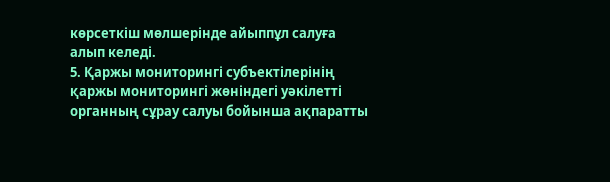көрсеткіш мөлшерінде айыппұл салуға алып келеді.
5. Қаржы мониторингі субъектілерінің қаржы мониторингі жөніндегі уəкілетті органның сұрау салуы бойынша ақпаратты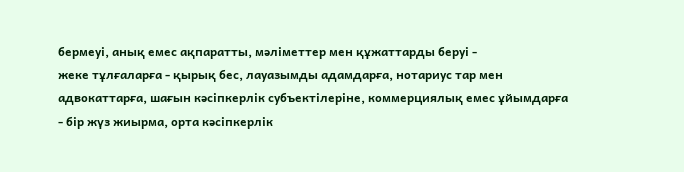бермеуі, анық емес ақпаратты, мəліметтер мен құжаттарды беруі -
жеке тұлғаларға - қырық бес, лауазымды адамдарға, нотариус тар мен адвокаттарға, шағын кəсіпкерлік субъектілеріне, коммерциялық емес ұйымдарға - бір жүз жиырма, орта кəсіпкерлік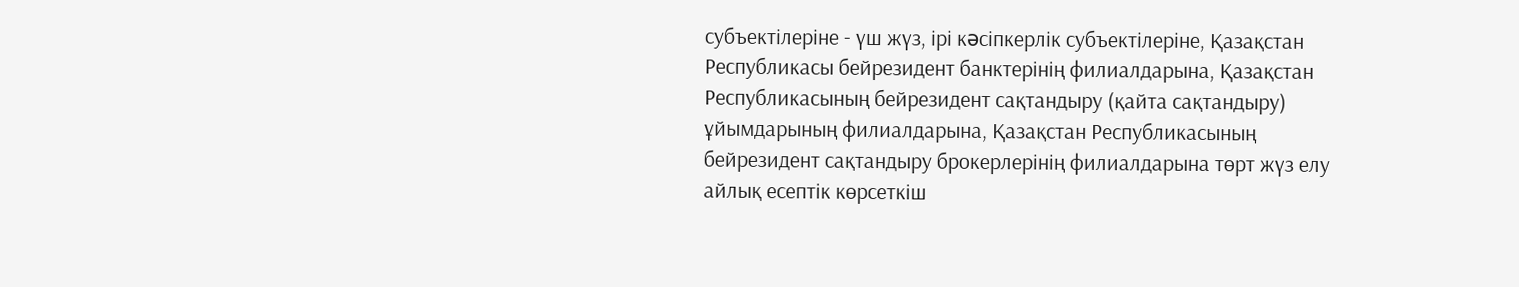субъектілеріне - үш жүз, ірі кəсіпкерлік субъектілеріне, Қазақстан Республикасы бейрезидент банктерінің филиалдарына, Қазақстан Республикасының бейрезидент сақтандыру (қайта сақтандыру) ұйымдарының филиалдарына, Қазақстан Республикасының бейрезидент сақтандыру брокерлерінің филиалдарына төрт жүз елу айлық есептік көрсеткіш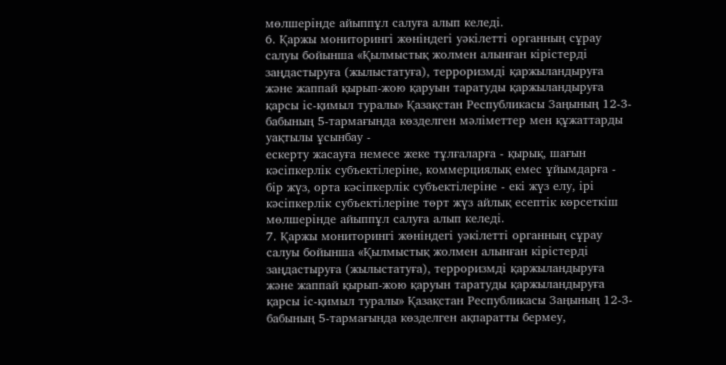мөлшерінде айыппұл салуға алып келеді.
6. Қаржы мониторингі жөніндегі уəкілетті органның сұрау салуы бойынша «Қылмыстық жолмен алынған кірістерді заңдастыруға (жылыстатуға), терроризмді қаржыландыруға жəне жаппай қырып-жою қаруын таратуды қаржыландыруға қарсы іс-қимыл туралы» Қазақстан Республикасы Заңының 12-3-бабының 5-тармағында көзделген мəліметтер мен құжаттарды уақтылы ұсынбау -
ескерту жасауға немесе жеке тұлғаларға - қырық, шағын кəсіпкерлік субъектілеріне, коммерциялық емес ұйымдарға - бір жүз, орта кəсіпкерлік субъектілеріне - екі жүз елу, ірі кəсіпкерлік субъектілеріне төрт жүз айлық есептік көрсеткіш мөлшерінде айыппұл салуға алып келеді.
7. Қаржы мониторингі жөніндегі уəкілетті органның сұрау салуы бойынша «Қылмыстық жолмен алынған кірістерді заңдастыруға (жылыстатуға), терроризмді қаржыландыруға жəне жаппай қырып-жою қаруын таратуды қаржыландыруға қарсы іс-қимыл туралы» Қазақстан Республикасы Заңының 12-3-бабының 5-тармағында көзделген ақпаратты бермеу,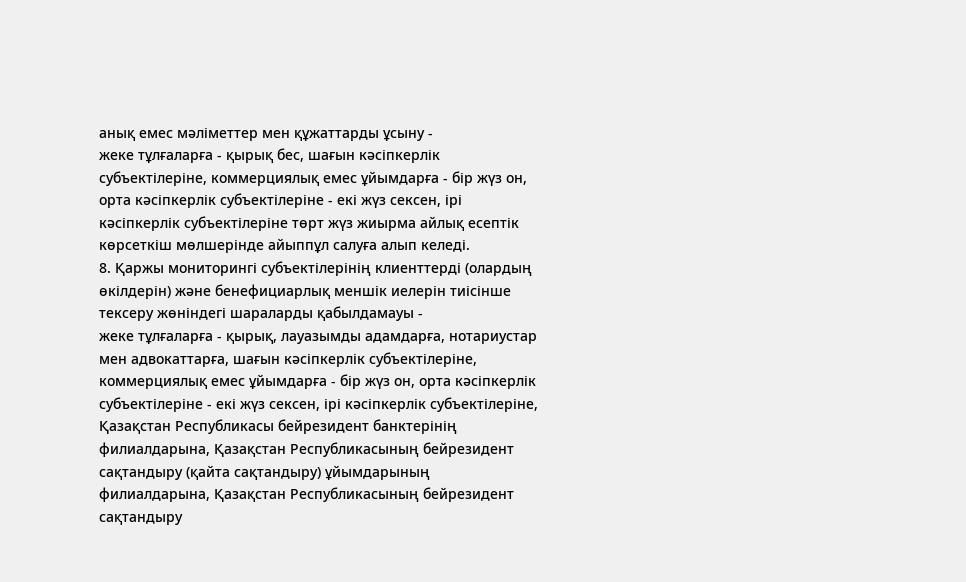анық емес мəліметтер мен құжаттарды ұсыну -
жеке тұлғаларға - қырық бес, шағын кəсіпкерлік субъектілеріне, коммерциялық емес ұйымдарға - бір жүз он, орта кəсіпкерлік субъектілеріне - екі жүз сексен, ірі кəсіпкерлік субъектілеріне төрт жүз жиырма айлық есептік көрсеткіш мөлшерінде айыппұл салуға алып келеді.
8. Қаржы мониторингі субъектілерінің клиенттерді (олардың өкілдерін) жəне бенефициарлық меншік иелерін тиісінше тексеру жөніндегі шараларды қабылдамауы -
жеке тұлғаларға - қырық, лауазымды адамдарға, нотариустар мен адвокаттарға, шағын кəсіпкерлік субъектілеріне, коммерциялық емес ұйымдарға - бір жүз он, орта кəсіпкерлік субъектілеріне - екі жүз сексен, ірі кəсіпкерлік субъектілеріне, Қазақстан Республикасы бейрезидент банктерінің филиалдарына, Қазақстан Республикасының бейрезидент сақтандыру (қайта сақтандыру) ұйымдарының филиалдарына, Қазақстан Республикасының бейрезидент сақтандыру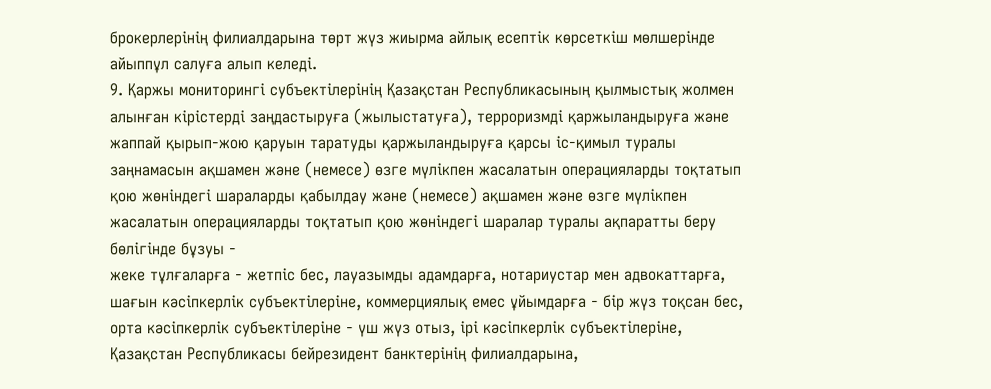брокерлерінің филиалдарына төрт жүз жиырма айлық есептік көрсеткіш мөлшерінде айыппұл салуға алып келеді.
9. Қаржы мониторингі субъектілерінің Қазақстан Республикасының қылмыстық жолмен алынған кірістерді заңдастыруға (жылыстатуға), терроризмді қаржыландыруға жəне жаппай қырып-жою қаруын таратуды қаржыландыруға қарсы іс-қимыл туралы заңнамасын ақшамен жəне (немесе) өзге мүлікпен жасалатын операцияларды тоқтатып қою жөніндегі шараларды қабылдау жəне (немесе) ақшамен жəне өзге мүлікпен жасалатын операцияларды тоқтатып қою жөніндегі шаралар туралы ақпаратты беру бөлігінде бұзуы -
жеке тұлғаларға - жетпіс бес, лауазымды адамдарға, нотариустар мен адвокаттарға, шағын кəсіпкерлік субъектілеріне, коммерциялық емес ұйымдарға - бір жүз тоқсан бес, орта кəсіпкерлік субъектілеріне - үш жүз отыз, ірі кəсіпкерлік субъектілеріне, Қазақстан Республикасы бейрезидент банктерінің филиалдарына,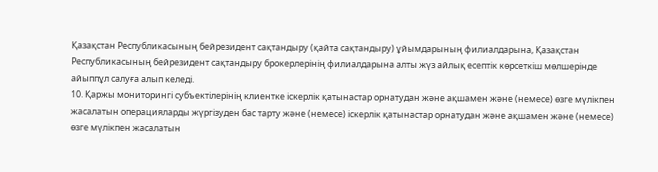Қазақстан Республикасының бейрезидент сақтандыру (қайта сақтандыру) ұйымдарының филиалдарына, Қазақстан Республикасының бейрезидент сақтандыру брокерлерінің филиалдарына алты жүз айлық есептік көрсеткіш мөлшерінде айыппұл салуға алып келеді.
10. Қаржы мониторингі субъектілерінің клиентке іскерлік қатынастар орнатудан жəне ақшамен жəне (немесе) өзге мүлікпен жасалатын операцияларды жүргізуден бас тарту жəне (немесе) іскерлік қатынастар орнатудан жəне ақшамен жəне (немесе) өзге мүлікпен жасалатын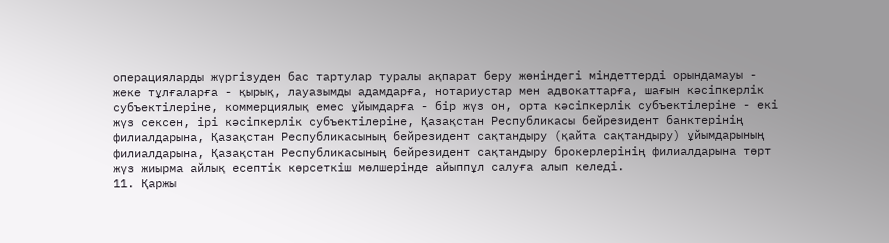операцияларды жүргізуден бас тартулар туралы ақпарат беру жөніндегі міндеттерді орындамауы -
жеке тұлғаларға - қырық, лауазымды адамдарға, нотариустар мен адвокаттарға, шағын кəсіпкерлік субъектілеріне, коммерциялық емес ұйымдарға - бір жүз он, орта кəсіпкерлік субъектілеріне - екі жүз сексен, ірі кəсіпкерлік субъектілеріне, Қазақстан Республикасы бейрезидент банктерінің филиалдарына, Қазақстан Республикасының бейрезидент сақтандыру (қайта сақтандыру) ұйымдарының филиалдарына, Қазақстан Республикасының бейрезидент сақтандыру брокерлерінің филиалдарына төрт жүз жиырма айлық есептік көрсеткіш мөлшерінде айыппұл салуға алып келеді.
11. Қаржы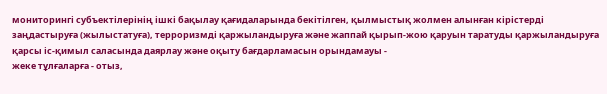мониторингі субъектілерінің ішкі бақылау қағидаларында бекітілген, қылмыстық жолмен алынған кірістерді заңдастыруға (жылыстатуға), терроризмді қаржыландыруға жəне жаппай қырып-жою қаруын таратуды қаржыландыруға қарсы іс-қимыл саласында даярлау жəне оқыту бағдарламасын орындамауы -
жеке тұлғаларға - отыз,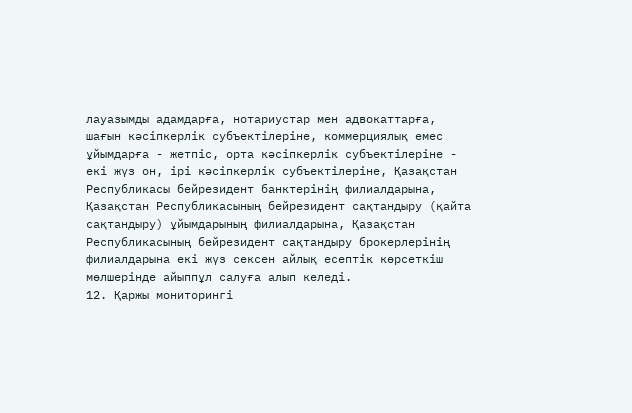лауазымды адамдарға, нотариустар мен адвокаттарға, шағын кəсіпкерлік субъектілеріне, коммерциялық емес ұйымдарға - жетпіс, орта кəсіпкерлік субъектілеріне - екі жүз он, ірі кəсіпкерлік субъектілеріне, Қазақстан Республикасы бейрезидент банктерінің филиалдарына, Қазақстан Республикасының бейрезидент сақтандыру (қайта сақтандыру) ұйымдарының филиалдарына, Қазақстан Республикасының бейрезидент сақтандыру брокерлерінің филиалдарына екі жүз сексен айлық есептік көрсеткіш мөлшерінде айыппұл салуға алып келеді.
12. Қаржы мониторингі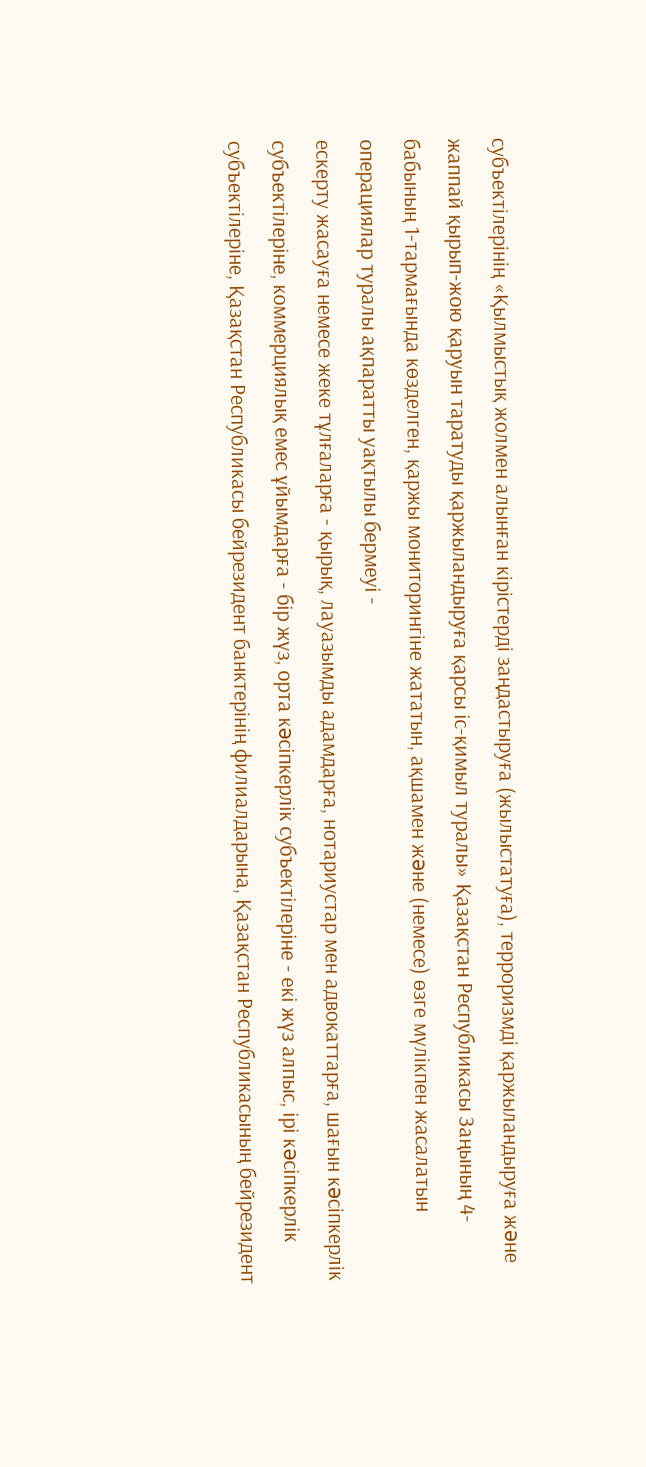субъектілерінің «Қылмыстық жолмен алынған кірістерді заңдастыруға (жылыстатуға), терроризмді қаржыландыруға жəне жаппай қырып-жою қаруын таратуды қаржыландыруға қарсы іс-қимыл туралы» Қазақстан Республикасы Заңының 4-бабының 1-тармағында көзделген, қаржы мониторингіне жататын, ақшамен жəне (немесе) өзге мүлікпен жасалатын операциялар туралы ақпаратты уақтылы бермеуі -
ескерту жасауға немесе жеке тұлғаларға - қырық, лауазымды адамдарға, нотариустар мен адвокаттарға, шағын кəсіпкерлік субъектілеріне, коммерциялық емес ұйымдарға - бір жүз, орта кəсіпкерлік субъектілеріне - екі жүз алпыс, ірі кəсіпкерлік субъектілеріне, Қазақстан Республикасы бейрезидент банктерінің филиалдарына, Қазақстан Республикасының бейрезидент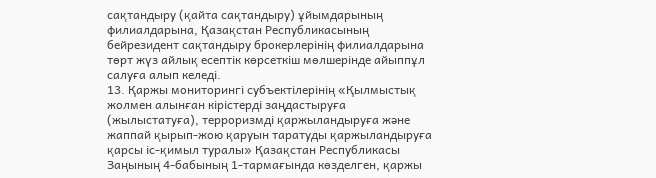сақтандыру (қайта сақтандыру) ұйымдарының филиалдарына, Қазақстан Республикасының бейрезидент сақтандыру брокерлерінің филиалдарына төрт жүз айлық есептік көрсеткіш мөлшерінде айыппұл салуға алып келеді.
13. Қаржы мониторингі субъектілерінің «Қылмыстық жолмен алынған кірістерді заңдастыруға (жылыстатуға), терроризмді қаржыландыруға жəне жаппай қырып-жою қаруын таратуды қаржыландыруға қарсы іс-қимыл туралы» Қазақстан Республикасы Заңының 4-бабының 1-тармағында көзделген, қаржы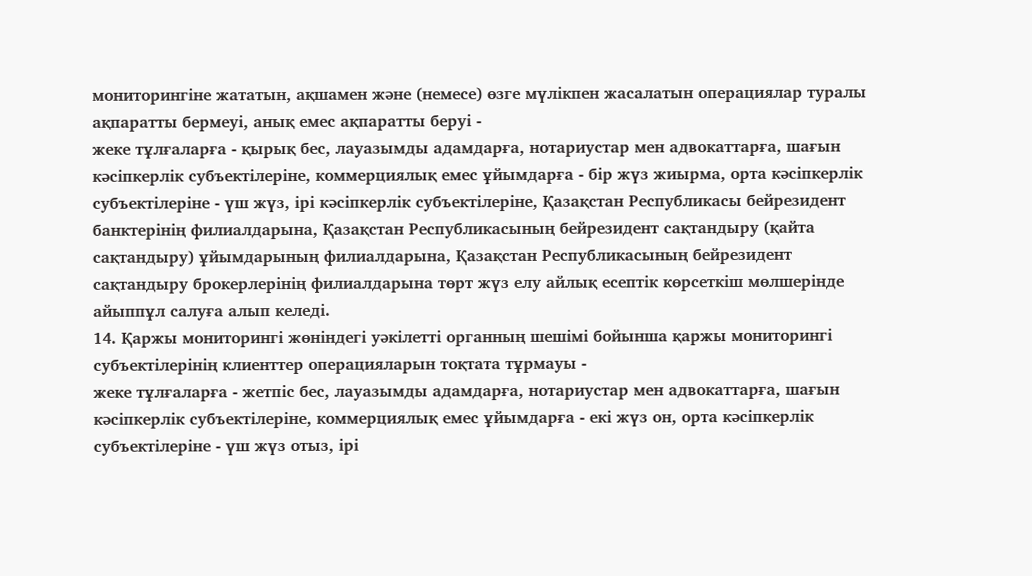мониторингіне жататын, ақшамен жəне (немесе) өзге мүлікпен жасалатын операциялар туралы ақпаратты бермеуі, анық емес ақпаратты беруі -
жеке тұлғаларға - қырық бес, лауазымды адамдарға, нотариустар мен адвокаттарға, шағын кəсіпкерлік субъектілеріне, коммерциялық емес ұйымдарға - бір жүз жиырма, орта кəсіпкерлік субъектілеріне - үш жүз, ірі кəсіпкерлік субъектілеріне, Қазақстан Республикасы бейрезидент банктерінің филиалдарына, Қазақстан Республикасының бейрезидент сақтандыру (қайта сақтандыру) ұйымдарының филиалдарына, Қазақстан Республикасының бейрезидент сақтандыру брокерлерінің филиалдарына төрт жүз елу айлық есептік көрсеткіш мөлшерінде айыппұл салуға алып келеді.
14. Қаржы мониторингі жөніндегі уəкілетті органның шешімі бойынша қаржы мониторингі субъектілерінің клиенттер операцияларын тоқтата тұрмауы -
жеке тұлғаларға - жетпіс бес, лауазымды адамдарға, нотариустар мен адвокаттарға, шағын кəсіпкерлік субъектілеріне, коммерциялық емес ұйымдарға - екі жүз он, орта кəсіпкерлік субъектілеріне - үш жүз отыз, ірі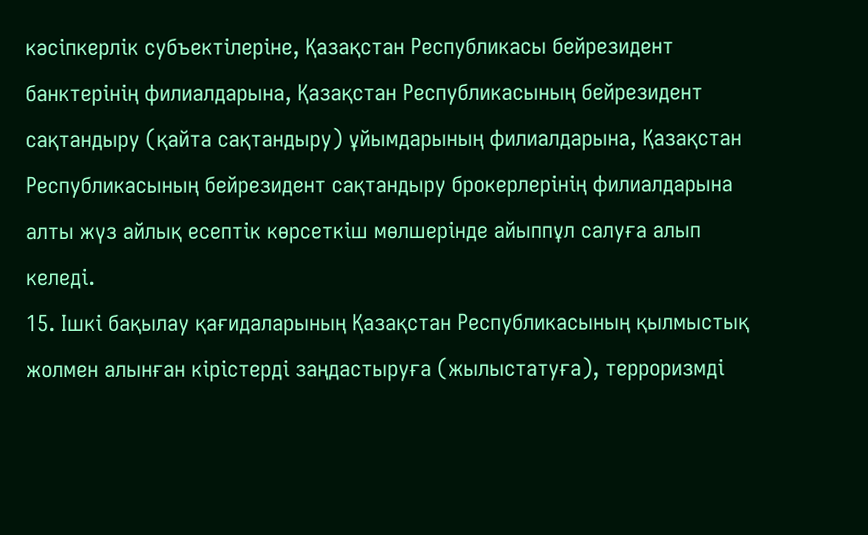кəсіпкерлік субъектілеріне, Қазақстан Республикасы бейрезидент банктерінің филиалдарына, Қазақстан Республикасының бейрезидент сақтандыру (қайта сақтандыру) ұйымдарының филиалдарына, Қазақстан Республикасының бейрезидент сақтандыру брокерлерінің филиалдарына алты жүз айлық есептік көрсеткіш мөлшерінде айыппұл салуға алып келеді.
15. Ішкі бақылау қағидаларының Қазақстан Республикасының қылмыстық жолмен алынған кірістерді заңдастыруға (жылыстатуға), терроризмді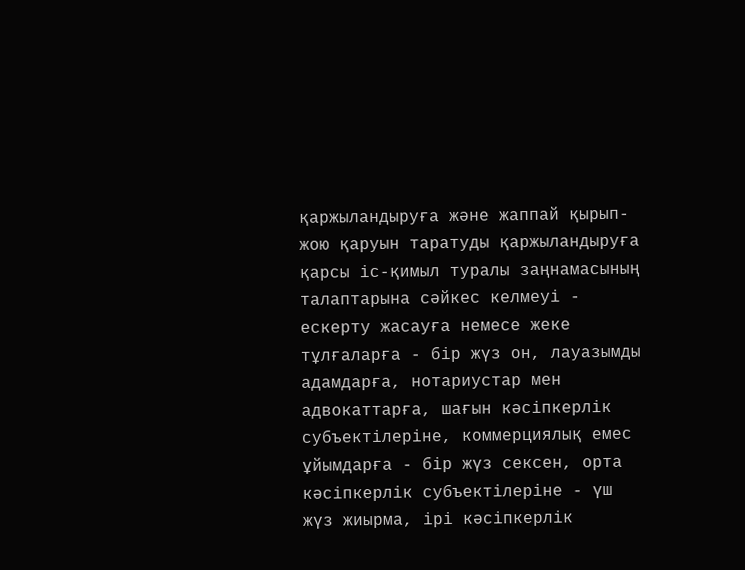қаржыландыруға жəне жаппай қырып-жою қаруын таратуды қаржыландыруға қарсы іс-қимыл туралы заңнамасының талаптарына сəйкес келмеуі -
ескерту жасауға немесе жеке тұлғаларға - бір жүз он, лауазымды адамдарға, нотариустар мен адвокаттарға, шағын кəсіпкерлік субъектілеріне, коммерциялық емес ұйымдарға - бір жүз сексен, орта кəсіпкерлік субъектілеріне - үш жүз жиырма, ірі кəсіпкерлік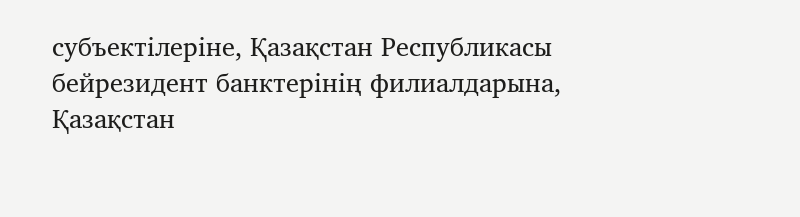субъектілеріне, Қазақстан Республикасы бейрезидент банктерінің филиалдарына, Қазақстан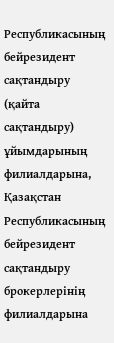Республикасының бейрезидент сақтандыру (қайта сақтандыру) ұйымдарының филиалдарына, Қазақстан Республикасының бейрезидент сақтандыру брокерлерінің филиалдарына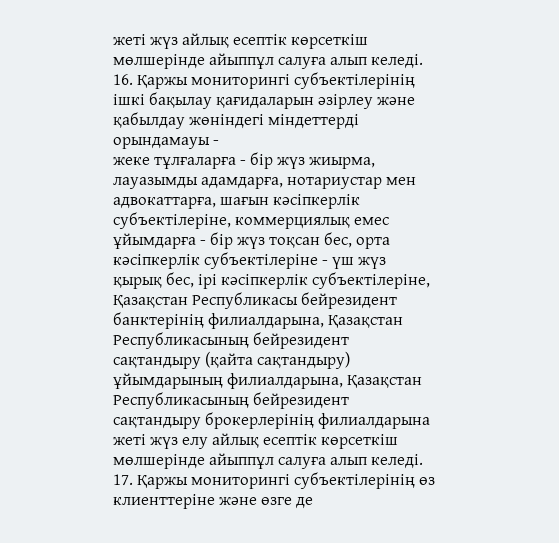жеті жүз айлық есептік көрсеткіш мөлшерінде айыппұл салуға алып келеді.
16. Қаржы мониторингі субъектілерінің ішкі бақылау қағидаларын əзірлеу жəне қабылдау жөніндегі міндеттерді орындамауы -
жеке тұлғаларға - бір жүз жиырма, лауазымды адамдарға, нотариустар мен адвокаттарға, шағын кəсіпкерлік субъектілеріне, коммерциялық емес ұйымдарға - бір жүз тоқсан бес, орта кəсіпкерлік субъектілеріне - үш жүз қырық бес, ірі кəсіпкерлік субъектілеріне, Қазақстан Республикасы бейрезидент банктерінің филиалдарына, Қазақстан Республикасының бейрезидент сақтандыру (қайта сақтандыру) ұйымдарының филиалдарына, Қазақстан Республикасының бейрезидент сақтандыру брокерлерінің филиалдарына жеті жүз елу айлық есептік көрсеткіш мөлшерінде айыппұл салуға алып келеді.
17. Қаржы мониторингі субъектілерінің өз клиенттеріне жəне өзге де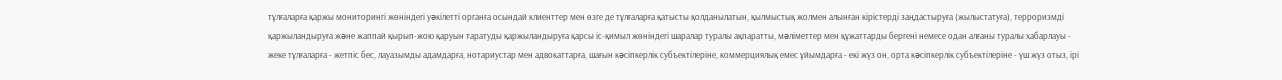тұлғаларға қаржы мониторингі жөніндегі уəкілетті органға осындай клиенттер мен өзге де тұлғаларға қатысты қолданылатын, қылмыстық жолмен алынған кірістерді заңдастыруға (жылыстатуға), терроризмді қаржыландыруға жəне жаппай қырып-жою қаруын таратуды қаржыландыруға қарсы іс-қимыл жөніндегі шаралар туралы ақпаратты, мəліметтер мен құжаттарды бергені немесе одан алғаны туралы хабарлауы -
жеке тұлғаларға - жетпіс бес, лауазымды адамдарға, нотариустар мен адвокаттарға, шағын кəсіпкерлік субъектілеріне, коммерциялық емес ұйымдарға - екі жүз он, орта кəсіпкерлік субъектілеріне - үш жүз отыз, ірі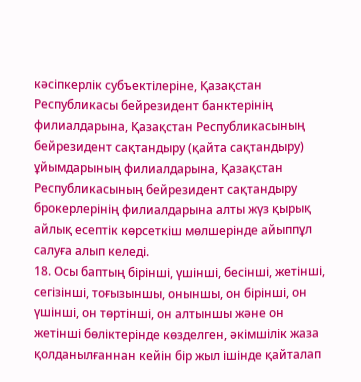кəсіпкерлік субъектілеріне, Қазақстан Республикасы бейрезидент банктерінің филиалдарына, Қазақстан Республикасының бейрезидент сақтандыру (қайта сақтандыру) ұйымдарының филиалдарына, Қазақстан Республикасының бейрезидент сақтандыру брокерлерінің филиалдарына алты жүз қырық айлық есептік көрсеткіш мөлшерінде айыппұл салуға алып келеді.
18. Осы баптың бірінші, үшінші, бесінші, жетінші, сегізінші, тоғызыншы, оныншы, он бірінші, он үшінші, он төртінші, он алтыншы жəне он жетінші бөліктерінде көзделген, əкімшілік жаза қолданылғаннан кейін бір жыл ішінде қайталап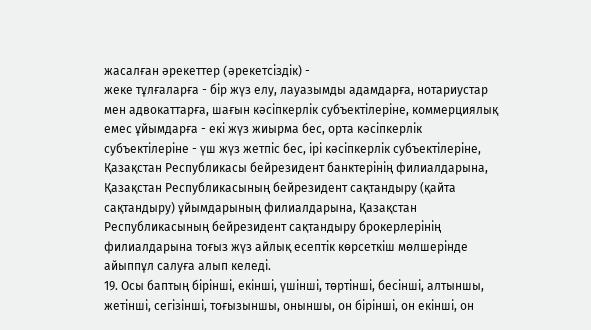жасалған əрекеттер (əрекетсіздік) -
жеке тұлғаларға - бір жүз елу, лауазымды адамдарға, нотариустар мен адвокаттарға, шағын кəсіпкерлік субъектілеріне, коммерциялық емес ұйымдарға - екі жүз жиырма бес, орта кəсіпкерлік субъектілеріне - үш жүз жетпіс бес, ірі кəсіпкерлік субъектілеріне, Қазақстан Республикасы бейрезидент банктерінің филиалдарына, Қазақстан Республикасының бейрезидент сақтандыру (қайта сақтандыру) ұйымдарының филиалдарына, Қазақстан Республикасының бейрезидент сақтандыру брокерлерінің филиалдарына тоғыз жүз айлық есептік көрсеткіш мөлшерінде айыппұл салуға алып келеді.
19. Осы баптың бірінші, екінші, үшінші, төртінші, бесінші, алтыншы, жетінші, сегізінші, тоғызыншы, оныншы, он бірінші, он екінші, он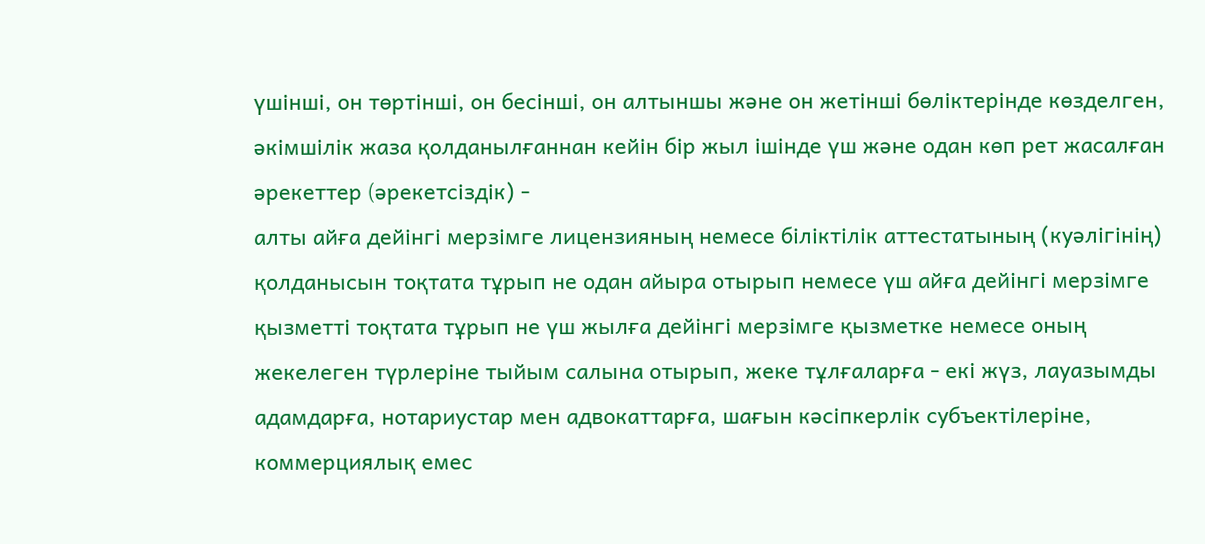үшінші, он төртінші, он бесінші, он алтыншы жəне он жетінші бөліктерінде көзделген, əкімшілік жаза қолданылғаннан кейін бір жыл ішінде үш жəне одан көп рет жасалған əрекеттер (əрекетсіздік) -
алты айға дейінгі мерзімге лицензияның немесе біліктілік аттестатының (куəлігінің) қолданысын тоқтата тұрып не одан айыра отырып немесе үш айға дейінгі мерзімге қызметті тоқтата тұрып не үш жылға дейінгі мерзімге қызметке немесе оның жекелеген түрлеріне тыйым салына отырып, жеке тұлғаларға - екі жүз, лауазымды адамдарға, нотариустар мен адвокаттарға, шағын кəсіпкерлік субъектілеріне, коммерциялық емес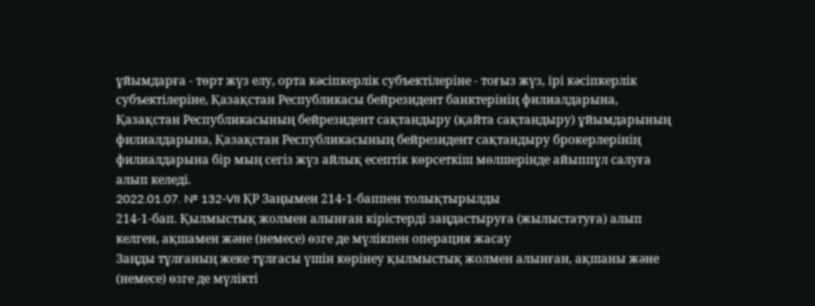ұйымдарға - төрт жүз елу, орта кəсіпкерлік субъектілеріне - тоғыз жүз, ірі кəсіпкерлік субъектілеріне, Қазақстан Республикасы бейрезидент банктерінің филиалдарына, Қазақстан Республикасының бейрезидент сақтандыру (қайта сақтандыру) ұйымдарының филиалдарына, Қазақстан Республикасының бейрезидент сақтандыру брокерлерінің филиалдарына бір мың сегіз жүз айлық есептік көрсеткіш мөлшерінде айыппұл салуға алып келеді.
2022.01.07. № 132-VII ҚР Заңымен 214-1-баппен толықтырылды
214-1-бап. Қылмыстық жолмен алынған кірістерді заңдастыруға (жылыстатуға) алып келген, ақшамен және (немесе) өзге де мүлікпен операция жасау
Заңды тұлғаның жеке тұлғасы үшін көрінеу қылмыстық жолмен алынған, ақшаны және (немесе) өзге де мүлікті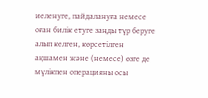иеленуге, пайдалануға немесе оған билік етуге заңды түр беруге алып келген, көрсетілген ақшамен және (немесе) өзге де мүлікпен операцияны осы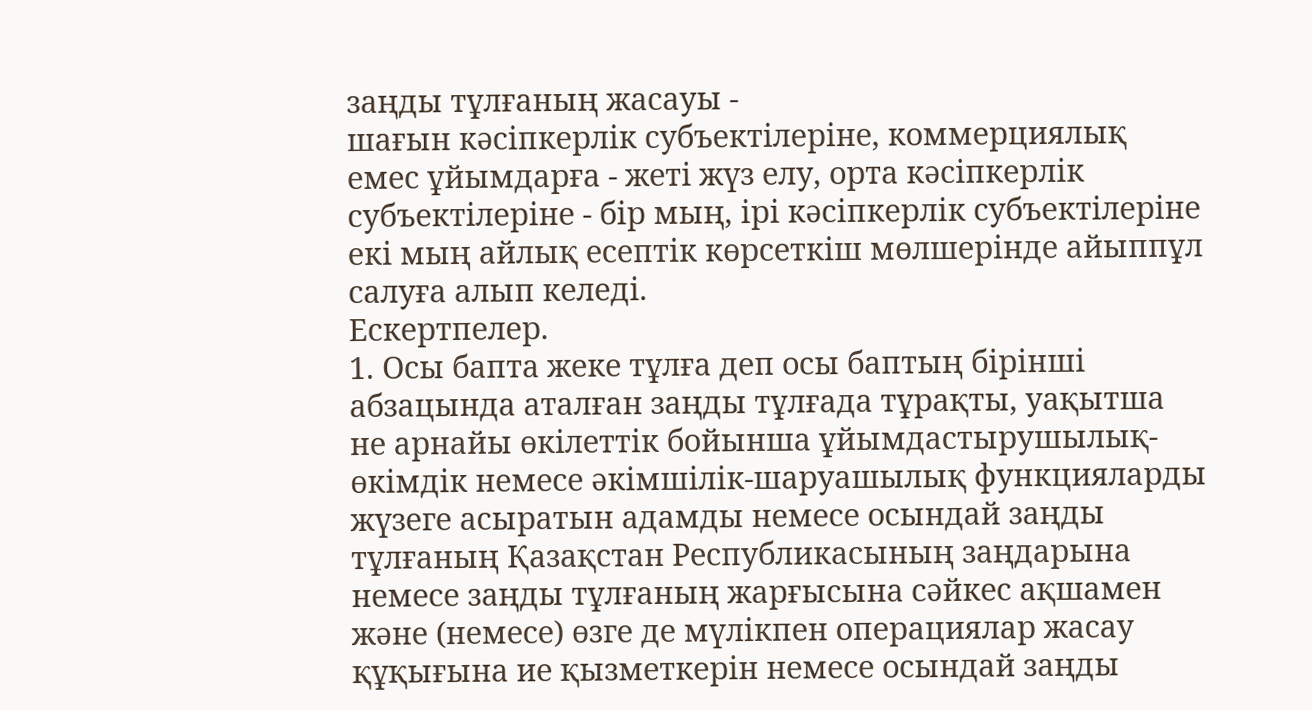заңды тұлғаның жасауы -
шағын кәсіпкерлік субъектілеріне, коммерциялық емес ұйымдарға - жеті жүз елу, орта кәсіпкерлік субъектілеріне - бір мың, ірі кәсіпкерлік субъектілеріне екі мың айлық есептік көрсеткіш мөлшерінде айыппұл салуға алып келеді.
Ескертпелер.
1. Осы бапта жеке тұлға деп осы баптың бірінші абзацында аталған заңды тұлғада тұрақты, уақытша не арнайы өкілеттік бойынша ұйымдастырушылық-өкімдік немесе әкімшілік-шаруашылық функцияларды жүзеге асыратын адамды немесе осындай заңды тұлғаның Қазақстан Республикасының заңдарына немесе заңды тұлғаның жарғысына сәйкес ақшамен және (немесе) өзге де мүлікпен операциялар жасау құқығына ие қызметкерін немесе осындай заңды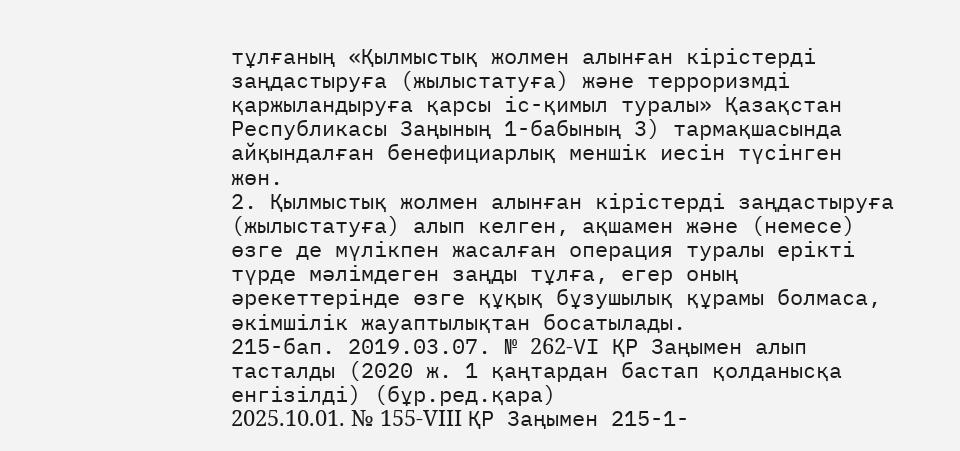тұлғаның «Қылмыстық жолмен алынған кірістерді заңдастыруға (жылыстатуға) және терроризмді қаржыландыруға қарсы іс-қимыл туралы» Қазақстан Республикасы Заңының 1-бабының 3) тармақшасында айқындалған бенефициарлық меншік иесін түсінген жөн.
2. Қылмыстық жолмен алынған кірістерді заңдастыруға (жылыстатуға) алып келген, ақшамен және (немесе) өзге де мүлікпен жасалған операция туралы ерікті түрде мәлімдеген заңды тұлға, егер оның әрекеттерінде өзге құқық бұзушылық құрамы болмаса, әкімшілік жауаптылықтан босатылады.
215-бап. 2019.03.07. № 262-VІ ҚР Заңымен алып тасталды (2020 ж. 1 қаңтардан бастап қолданысқа енгізілді) (бұр.ред.қара)
2025.10.01. № 155-VIII ҚР Заңымен 215-1-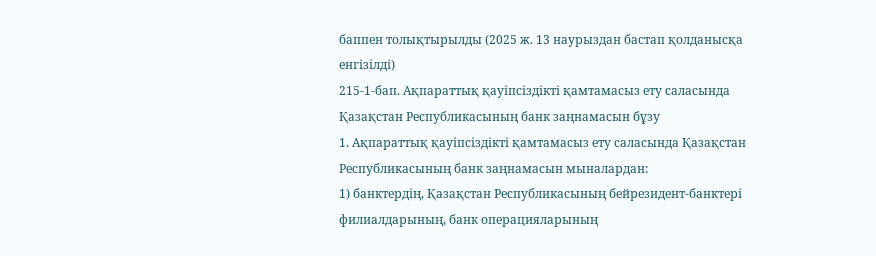баппен толықтырылды (2025 ж. 13 наурыздан бастап қолданысқа енгізілді)
215-1-бап. Ақпараттық қауіпсіздікті қамтамасыз ету саласында Қазақстан Республикасының банк заңнамасын бұзу
1. Ақпараттық қауіпсіздікті қамтамасыз ету саласында Қазақстан Республикасының банк заңнамасын мыналардан:
1) банктердің, Қазақстан Республикасының бейрезидент-банктері филиалдарының, банк операцияларының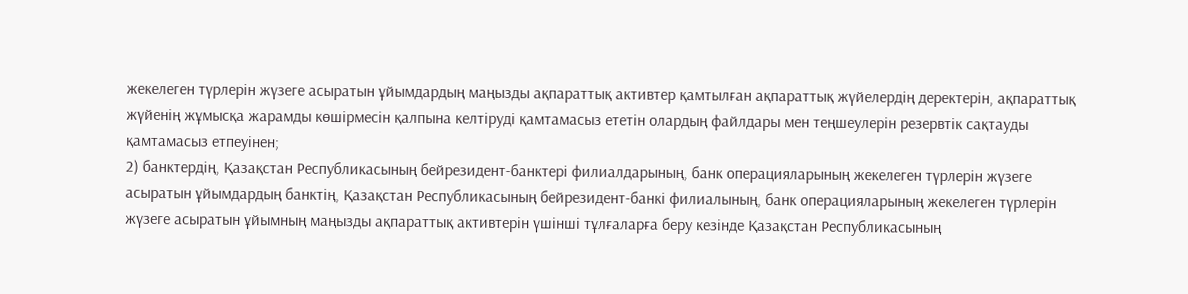жекелеген түрлерін жүзеге асыратын ұйымдардың маңызды ақпараттық активтер қамтылған ақпараттық жүйелердің деректерін, ақпараттық жүйенің жұмысқа жарамды көшірмесін қалпына келтіруді қамтамасыз ететін олардың файлдары мен теңшеулерін резервтік сақтауды қамтамасыз етпеуінен;
2) банктердің, Қазақстан Республикасының бейрезидент-банктері филиалдарының, банк операцияларының жекелеген түрлерін жүзеге асыратын ұйымдардың банктің, Қазақстан Республикасының бейрезидент-банкі филиалының, банк операцияларының жекелеген түрлерін жүзеге асыратын ұйымның маңызды ақпараттық активтерін үшінші тұлғаларға беру кезінде Қазақстан Республикасының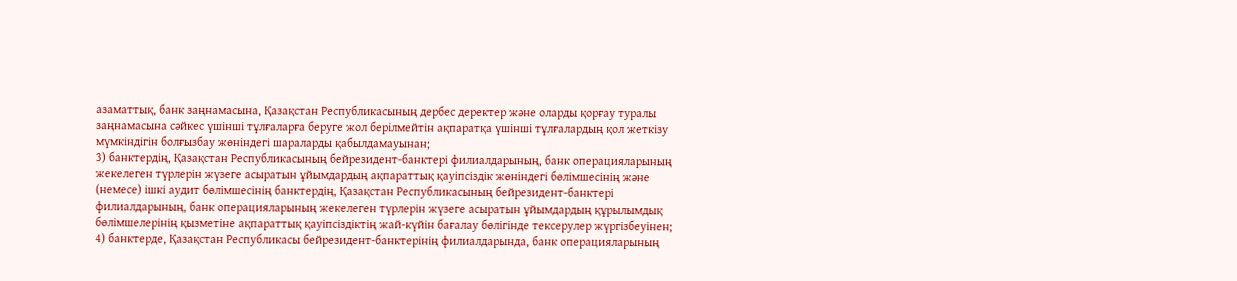азаматтық, банк заңнамасына, Қазақстан Республикасының дербес деректер және оларды қорғау туралы заңнамасына сәйкес үшінші тұлғаларға беруге жол берілмейтін ақпаратқа үшінші тұлғалардың қол жеткізу мүмкіндігін болғызбау жөніндегі шараларды қабылдамауынан;
3) банктердің, Қазақстан Республикасының бейрезидент-банктері филиалдарының, банк операцияларының жекелеген түрлерін жүзеге асыратын ұйымдардың ақпараттық қауіпсіздік жөніндегі бөлімшесінің және (немесе) ішкі аудит бөлімшесінің банктердің, Қазақстан Республикасының бейрезидент-банктері филиалдарының, банк операцияларының жекелеген түрлерін жүзеге асыратын ұйымдардың құрылымдық бөлімшелерінің қызметіне ақпараттық қауіпсіздіктің жай-күйін бағалау бөлігінде тексерулер жүргізбеуінен;
4) банктерде, Қазақстан Республикасы бейрезидент-банктерінің филиалдарында, банк операцияларының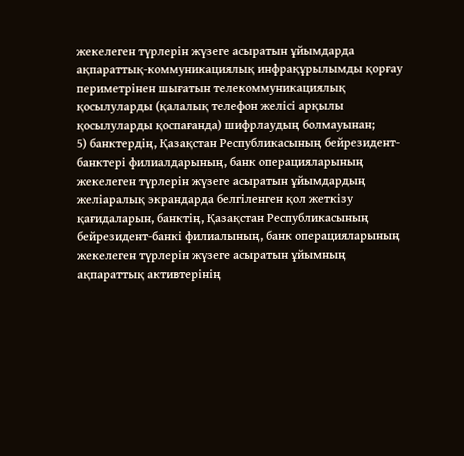жекелеген түрлерін жүзеге асыратын ұйымдарда ақпараттық-коммуникациялық инфрақұрылымды қорғау периметрінен шығатын телекоммуникациялық қосылуларды (қалалық телефон желісі арқылы қосылуларды қоспағанда) шифрлаудың болмауынан;
5) банктердің, Қазақстан Республикасының бейрезидент-банктері филиалдарының, банк операцияларының жекелеген түрлерін жүзеге асыратын ұйымдардың желіаралық экрандарда белгіленген қол жеткізу қағидаларын, банктің, Қазақстан Республикасының бейрезидент-банкі филиалының, банк операцияларының жекелеген түрлерін жүзеге асыратын ұйымның ақпараттық активтерінің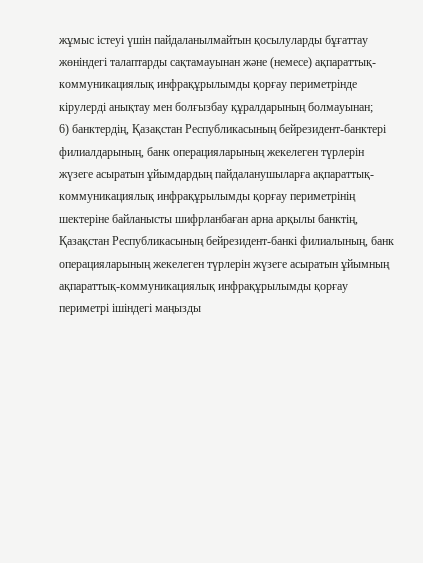жұмыс істеуі үшін пайдаланылмайтын қосылуларды бұғаттау жөніндегі талаптарды сақтамауынан және (немесе) ақпараттық-коммуникациялық инфрақұрылымды қорғау периметрінде кірулерді анықтау мен болғызбау құралдарының болмауынан;
6) банктердің, Қазақстан Республикасының бейрезидент-банктері филиалдарының, банк операцияларының жекелеген түрлерін жүзеге асыратын ұйымдардың пайдаланушыларға ақпараттық-коммуникациялық инфрақұрылымды қорғау периметрінің шектеріне байланысты шифрланбаған арна арқылы банктің, Қазақстан Республикасының бейрезидент-банкі филиалының, банк операцияларының жекелеген түрлерін жүзеге асыратын ұйымның ақпараттық-коммуникациялық инфрақұрылымды қорғау периметрі ішіндегі маңызды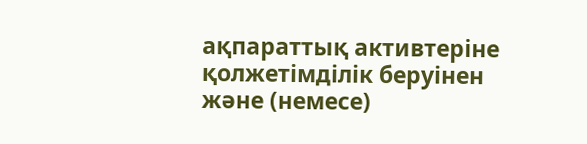ақпараттық активтеріне қолжетімділік беруінен және (немесе)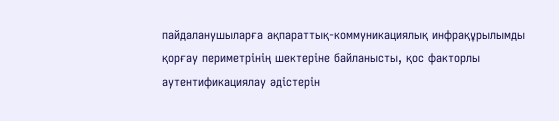пайдаланушыларға ақпараттық-коммуникациялық инфрақұрылымды қорғау периметрінің шектеріне байланысты, қос факторлы аутентификациялау әдістерін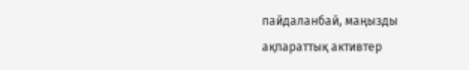пайдаланбай, маңызды ақпараттық активтер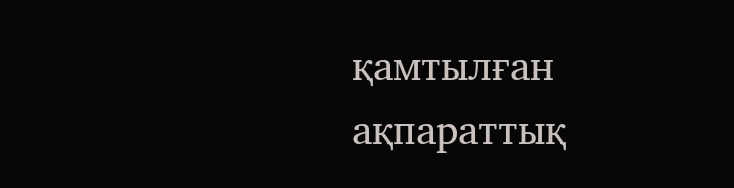қамтылған ақпараттық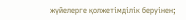жүйелерге қолжетімділік беруінен;